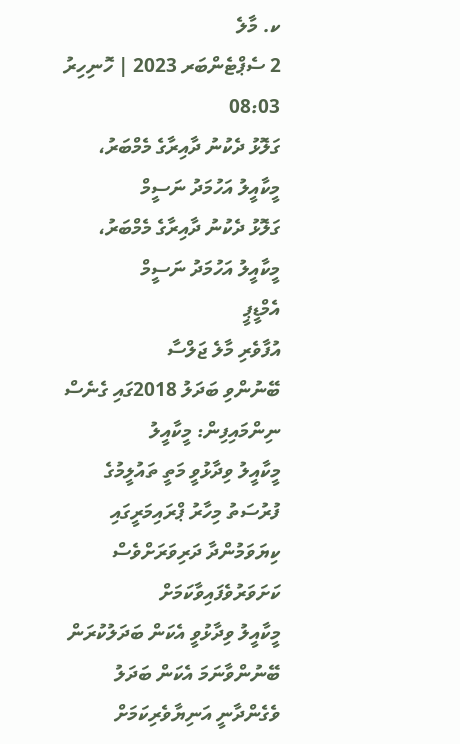ކ. މާލެ
2 ސެޕްޓެންބަރ 2023 | ހޮނިހިރު 08:03
ގަލޮޅު ދެކުނު ދާއިރާގެ މެމްބަރު، މީކާއީލު އަހުމަދު ނަސީމް
ގަލޮޅު ދެކުނު ދާއިރާގެ މެމްބަރު، މީކާއީލު އަހުމަދު ނަސީމް
އެމްޑީޕީ
އުފާވެރި މާލެ ޖަލްސާ
ބޭނުންވި ބަދަލު 2018ގައި ގެނެސް ނިންމައިފިން: މީކާއީލު
މީކާއީލު ވިދާޅުވީ މަތީ ތައުލީމުގެ ފުރުސަތު މިހާރު ޕްރައިމަރީގައި ކިޔަވަމުންދާ ދަރިވަރަށްވެސް ކަށަވަރުވެފައިވާކަމަށް
މީކާއީލު ވިދާޅުވީ އެކަން ބަދަލުކުރަން ބޭނުންވާނަމަ އެކަން ބަދަލު ވެގެންދާނީ އަނިޔާވެރިކަމަށް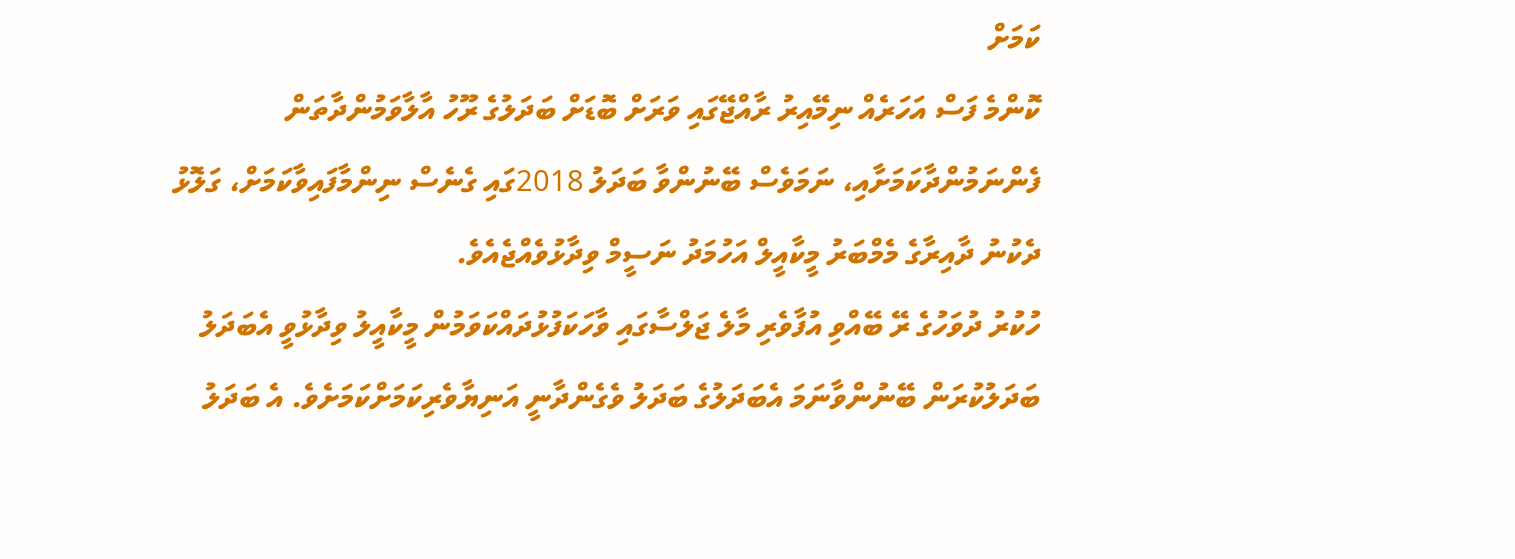ކަމަށް
ކޮންމެ ފަސް އަހަރެއް ނިމޭއިރު ރާއްޖޭގައި ވަރަށް ބޮޑަށް ބަދަލުގެ ރޫހު އާލާވަމުންދާތަން ފެންނަމުންދާކަމަށާއި، ނަމަވެސް ބޭނުންވާ ބަދަލު 2018ގައި ގެނެސް ނިންމާފައިވާކަމަށް، ގަލޮޅު ދެކުނު ދާއިރާގެ މެމްބަރު މީކާއީލް އަހުމަދު ނަސީމް ވިދާޅުވެއްޖެއެވެ.
ހުކުރު ދުވަހުގެ ރޭ ބޭއްވި އުފާވެރި މާލެ ޖަލްސާގައި ވާހަކަފުޅުދައްކަވަމުން މީކާއީލު ވިދާޅުވީ އެބަދަލު ބަދަލުކުރަން ބޭނުންވާނަމަ އެބަދަލުގެ ބަދަލު ވެގެންދާނީ އަނިޔާވެރިކަމަށްކަމަށެވެ. އެ ބަދަލު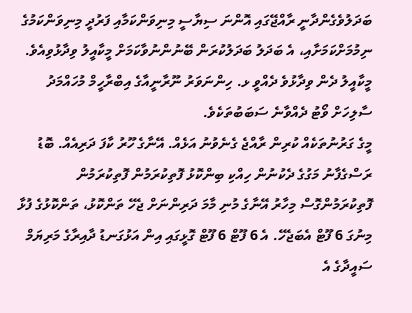ބަދަލުވެގެންދާނީ ރާއްޖޭގައި އޮންނަ ސިޔާސީ މިނިވަންކަމާއި ފަރުދީ މިނިވަންކަމުގެ ނިމުމަށްކަމަށާއި، އެ ބަދަލު ބަދަލުކުރަން ބޭނުންނުވާކަމަށް މީކާއީލު ވިދާޅުވިއެވެ.
މީކާއީލު ދެން ވިދާޅުވެ ދެއްވީ ޅ. ހިންނަވަރު ނޫރާނީއާގެ އިބްރާހީމް މުހައްމަދު ސާލިހަށް ވޯޓު ދެއްވާނެ ސަބަބުތަކެވެ.
މީގެ ގަރުނުތަކެއް ކުރިން ރާއްޖެ ގެނެވުނު އަޅެއް. އޭނާގެ ހޫރު ކާފަ ދަރިއެއް. ބޮޑު ރަސްގެފާނު މަގުގެ ދެކުނުން ހިއްކި ބިންކޮޅު ފޮތިކުރަމުން ފޮތިކުރަމުން ފޮތިކުރަމުންގޮސް މިހާރު އޭނާގެ މުނި މާމަ ދަރިންނަށް ޖެހޭ ތަންކޮޅު، ތަންކޮޅުގެ ފުޅާ މިނުގަ 6 ފޫޓް އެބަޖެހޭ. އެ 6 ފޫޓް 6 ފޫޓް ގޮޅީގައި އިން އަޅުގަނޑު ދާއިރާގެ މަރިޔަމް ސައީދާގެ އެ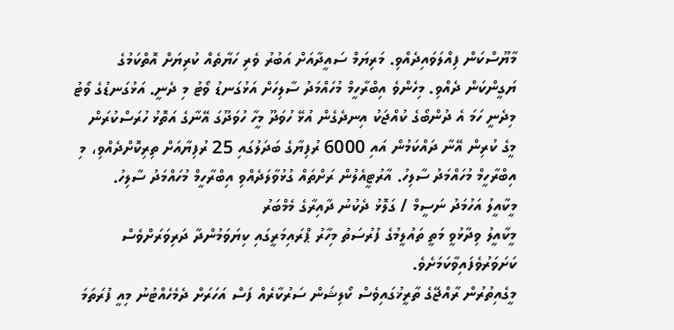މާޔޫސްކަން ފިއްލަވައިދެއްވި. މަރިޔަމް ސައީދާއަށް އަބުރު ވެރި ހަޔާތެއް ކުރިޔަށް އޮތްކަމުގެ ޔަގީންކަން ދެއްވި. މިހެންވެ އިބްރާހީމް މުހައްމަދު ސާލިހަށް އަޅުގަނޑު ވޯޓު މި ދެނީ. އަޅުގަނޑުގެ ވޯޓު މިދެނީ ހަމަ އެ ދުންބޯގެ ކުއްޖަކު އިނދެގެން އުޅޭ ހުވަދޫ މީހާ ހުވަދޫގަ އޭނާގެ އަތޮޅު ހުރަސްކުރަން މީގެ ކުރިން އޭނާ ދައްކަމުން އައި 6000 ރުފިޔާގެ ބަދަލުގައި 25 ރުފިޔާއަށް ތިރިކޮށްދެއްވި، މި އިބްރާހީމް މުހައްމަދު ސާލިހު. އާރުޓީއެލުން ރަށްތައް ގުޅުވާލަދެއްވި އިބްރާހީމް މުހައްމަދު ސާލިހު.
މީކާއީލު އަހުމަދު ނަސީމް / ގަލޮޅު ދެކުނު ދާއިރާގެ މެމްބަރު
މީކާއީލު ވިދާޅުވީ މަތީ ތައުލީމުގެ ފުރުސަތު މިހާރު ޕްރައިމަރީގައި ކިޔަވަމުންދާ ދަރިވަރަށްވެސް ކަށަވަރުވެފައިވާކަމަށެވެ.
މީގެއިތުރުން ރާއްޖޭގެ ތާރީޚުގައިވެސް ކޯލިޝަން ސަރުކާރެއް ފަސް އަހަރަށް ދެމެހެއްޓުނު މިއީ ފުރަތަމަ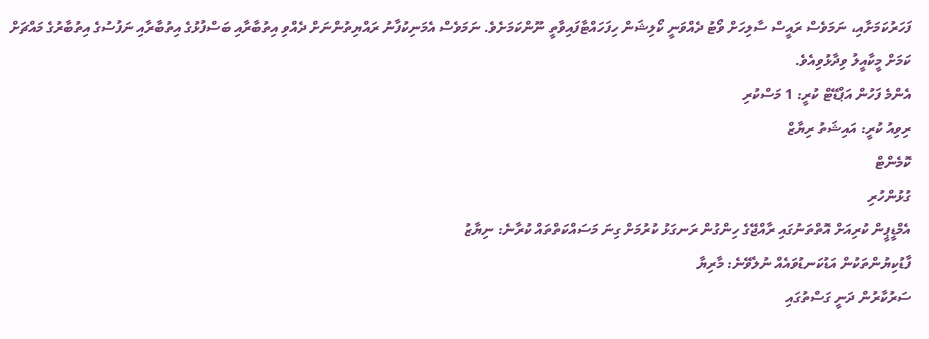ފަހަރުކަމަށާއި، ނަމަވެސް ރައީސް ސާލިހަށް ވޯޓު ދެއްވަނީ ކޯލިޝަން ހިފަހައްޓާފައިވާތީ ނޫންކަމަށެވެ. ނަމަވެސް އެމަނިކުފާނު ރައްޔިތުންނަށް ދެއްވި އިތުބާރާއި ބަސްފުޅުގެ އިތުބާރާއި ނަފުސުގެ އިތުބާރުގެ މައްޗަށް ކަމަށް މީކާއީލު ވިދާޅުވިއެވެ.
އެންމެ ފަހުން އަޕްޑޭޓް ކުރީ: 1 މަސްކުރި
ރިވިއު ކުރީ: އައިޝަތު ރިޔާޒް
ކޮމެންޓް
ގުޅުންހުރި
އެމްޑީޕީން ކުރިއަށް އޮތްތަނުގައި ރާއްޖޭގެ ހިންގުން ރަނގަޅު ކުރުމަށް ގިނަ މަސައްކަތްތައް ކުރާނެ: ނިޔާޒު
ފާޑުކިޔުންތަކުން އަޑުކަނޑުވައެއް ނުލެވޭނެ: މާރިޔާ
ސަރުކާރުން ދަނީ ގަސްތުގައި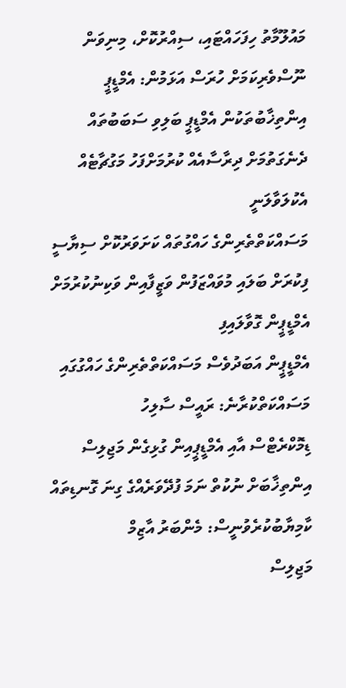މައުލޫމާތު ހިފަހައްޓައި، ސިއްރުކޮށް، މިނިވަން ނޫސްވެރިކަމަށް ހުރަސް އަޅަމުން: އެމްޑީޕީ
އިންތިޚާބުތަކުން އެމްޑީޕީ ބަލިވި ސަބަބުތައް ދެނެގަތުމަށް ދިރާސާއެއް ކުރުމަށްފަހު މަގުޗާޓެއް އެކުލަވާލަނީ
މަސައްކަތްތެރިންގެ ހައްގުތައް ކަށަވަރުކޮށް ސިޔާސީ ފިކުރަށް ބަލައި މުވައްޒަފުން ވަޒީފާއިން ވަކިނުކުރުމަށް އެމްޑީޕީން ގޮވާލައިފި
އެމްޑީޕީން އަބަދުވެސް މަސައްކަތްތެރިންގެ ހައްގުގައި މަސައްކަތްކުރާނެ: ރައީސް ސާލިހު
ޑިމޮކްރެޓްސް އާއި އެމްޑީޕީއިން ގުޅިގެން މަޖިލިސް އިންތިޚާބަށް ނުކުތް ނަމަ ފުދޭވަރެއްގެ ގިނަ ގޮނޑިތައް ކާމިޔާބުކުރެވުނީސް: މެންބަރު އާޒިމް
މަޖިލިސް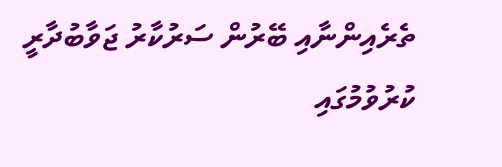ތެރެއިންނާއި ބޭރުން ސަރުކާރު ޖަވާބުދާރީ ކުރުވުމުގައި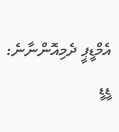އެމްޑީޕީ ދެމިއޮންނާނެ: ޑީޑީ